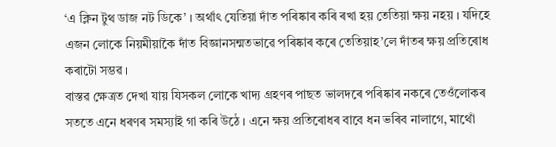‘এ ক্লিন টুথ ডাজ নট ডিকে’ । অৰ্থাৎ যেতিয়া দাঁত পৰিষ্কাৰ কৰি ৰখা হয় তেতিয়া ক্ষয় নহয় । যদিহে এজন লোকে নিয়মীয়াকৈ দাঁত বিজ্ঞানসন্মতভাৱে পৰিষ্কাৰ কৰে তেতিয়াহ’লে দাঁতৰ ক্ষয় প্ৰতিৰোধ কৰাটো সম্ভৱ ।
বাস্তৱ ক্ষেত্ৰত দেখা যায় যিসকল লোকে খাদ্য গ্ৰহণৰ পাছত ভালদৰে পৰিষ্কাৰ নকৰে তেওঁলোকৰ সততে এনে ধৰণৰ সমস্যাই গা কৰি উঠে । এনে ক্ষয় প্ৰতিৰোধৰ বাবে ধন ভৰিব নালাগে, মাথোঁ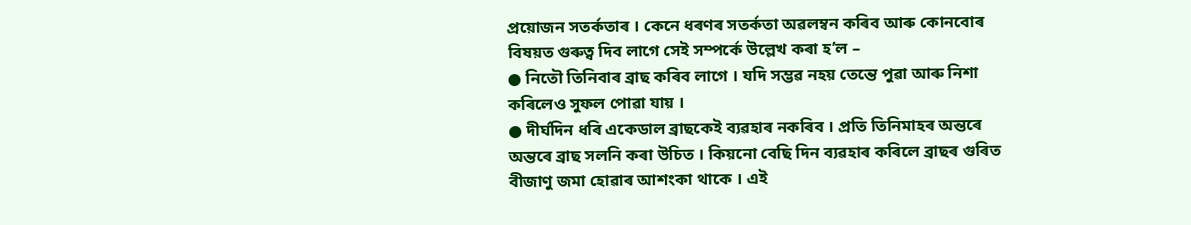প্ৰয়োজন সতৰ্কতাৰ । কেনে ধৰণৰ সতৰ্কতা অৱলম্বন কৰিব আৰু কোনবোৰ বিষয়ত গুৰুত্ব দিব লাগে সেই সম্পৰ্কে উল্লেখ কৰা হ’ল –
● নিতৌ তিনিবাৰ ব্ৰাছ কৰিব লাগে । যদি সম্ভৱ নহয় তেন্তে পুৱা আৰু নিশা কৰিলেও সুফল পোৱা যায় ।
● দীৰ্ঘদিন ধৰি একেডাল ব্ৰাছকেই ব্যৱহাৰ নকৰিব । প্ৰতি তিনিমাহৰ অন্তৰে অন্তৰে ব্ৰাছ সলনি কৰা উচিত । কিয়নো বেছি দিন ব্যৱহাৰ কৰিলে ব্ৰাছৰ গুৰিত বীজাণু জমা হোৱাৰ আশংকা থাকে । এই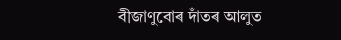বীজাণুবোৰ দাঁতৰ আলুত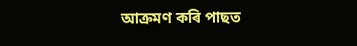আক্ৰমণ কৰি পাছত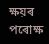ক্ষয়ৰ পৰোক্ষ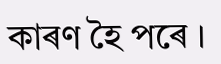কাৰণ হৈ পৰে ।